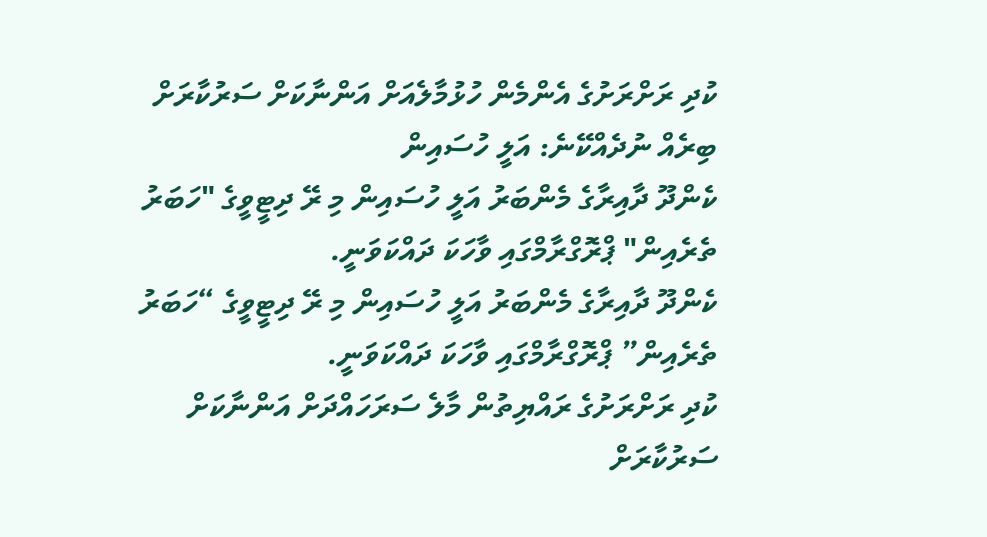ކުދި ރަށްރަށުގެ އެންމެން ހުޅުމާލެއަށް އަންނާކަށް ސަރުކާރަށް ބިރެއް ނުދެއްކޭނެ: އަލީ ހުސައިން
ކެންދޫ ދާއިރާގެ މެންބަރު އަލީ ހުސައިން މި ރޭ ދިޓީވީގެ "ހަބަރު ތެރެއިން" ޕްރޮގްރާމްގައި ވާހަކަ ދައްކަވަނީ.
ކެންދޫ ދާއިރާގެ މެންބަރު އަލީ ހުސައިން މި ރޭ ދިޓީވީގެ “ހަބަރު ތެރެއިން” ޕްރޮގްރާމްގައި ވާހަކަ ދައްކަވަނީ.
ކުދި ރަށްރަށުގެ ރައްޔިތުން މާލެ ސަރަހައްދަށް އަންނާކަށް ސަރުކާރަށް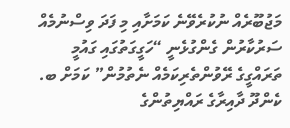މަޖުބޫރެއް ނުކުރެވޭނެ ކަމަށާއި މި ފަދަ ވިސްނުމެއް ސަރުކާރުން ގެންގުޅެނީ “ހަގީގަތުގައި ގައުމީ ތަރައްގީގެ ރޭވުންތެރިކަމެއް ނެތުމުން” ކަމަށް ބ. ކެންދޫ ދާއިރާގެ ރައްޔިތުންގެ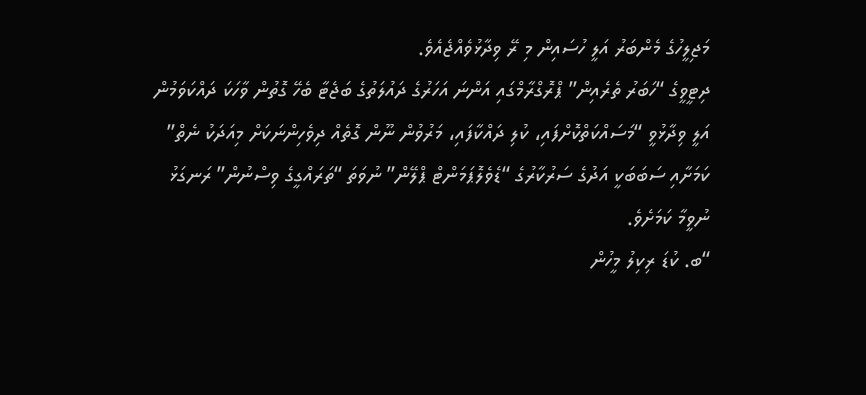މަޖިލީހުގެ މެންބަރު އަލީ ހުސައިން މި ރޭ ވިދާޅުވެއްޖެއެވެ.
ދިޓީވީގެ “ހަބަރު ތެރެއިން” ޕްރޮގްރާމްގައި އަންނަ އަހަރުގެ ދައުލަތުގެ ބަޖެޓާ ބެހޭ ގޮތުން ވާހަކަ ދައްކަވަމުން އަލީ ވިދާޅުވީ “މަސައްކަތްކޮށްފައި، ކުލި ދައްކާފައި، މަރުވުން ނޫން ގޮތެއް ދިވެހިންނަކަށް މިއަދަކު ނެތް” ކަމަށާއި ސަބަބަކީ އަދުގެ ސަރުކާރުގެ “ޑެވެލޮޕަމަންޓް ޕްލޭން” ނުވަތަ “ތަރައްގީގެ ވިސްނުން” ރަނގަޅު ނުވީމާ ކަމަށެވެ.
“ބ. ކުޑަ ރިކިލު މީހުން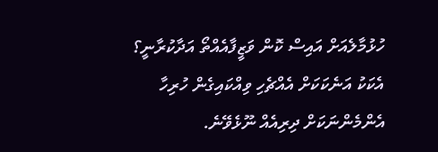ހުޅުމާލެއަށް އައިސް ކޮން ވަޒީފާއެއްތޯ އަދާކުރާނީ؟ އެކަކު އަނެކަކަށް އެއްޗެހި ވިއްކައިގެން ހުރިހާ އެންމެންނަކަށް ދިރިއެއް ނޫޅެވޭނެ.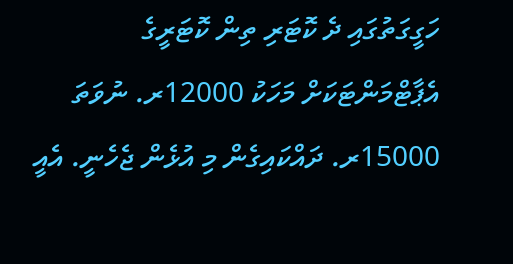ހަގީގަތުގައި ދެ ކޮޓަރި ތިން ކޮޓަރީގެ އެޕާޓްމަންޓަކަށް މަހަކު 12000ރ. ނުވަތަ 15000ރ. ދައްކައިގެން މި އުޅެން ޖެހެނީ. އެއީ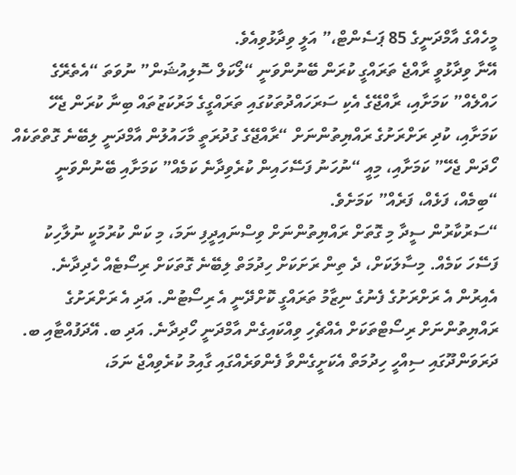މީހެއްގެ އާމްދަނީގެ 85 ޕަސެންޓް،” އަލީ ވިދާޅުވިއެވެ.
އޭނާ ވިދާޅުވީ ރާއްޖެ ތަރައްގީ ކުރަން ބޭނުންވަނީ “ލޯކަލް ސޮލިއުޝަން” ނުވަތަ “އެތެރޭގެ ހައްލެއް” ކަމަށާއި، ރާއްޖޭގެ އެކި ސަރަހައްދުތަކުގައި ތަރައްގީގެ މަރުކަޒުތައް ބިނާ ކުރަން ޖެހޭ ކަމަށާއި، ކުދި ރަށްރަށުގެ ރައްޔިތުންނަށް “ރާއްޖޭގެ ގުދުރަތީ މާހައުލުން އާމްދަނީ ލިބޭނެ ގޮތްތަކެއް ހޯދަން ޖެހޭ” ކަމަށާއި، މިއީ “ނުހަނު ފަސޭހައިން ކުރެވިދާނެ ކަމެއް” ކަމަށާއި ބޭނުންވަނީ “ބިމެއް، ފަޅެއް، ފަރެއް” ކަމަށެވެ.
“ސަރުކާރުން ސީދާ މި ގޮތަށް ރައްޔިތުންނަށް ވިސްނައިދީފި ނަމަ، މި ކަން ކުރުމަކީ ނުލާހިކު ފަސޭހަ ކަމެއް. މިސާލަކަށް، ދެ ތިން ރަށަކަށް ހިދުމަތް ލިބޭނެ ގޮތަކަށް ރިސޯޓެއް ހެދިދާނެ. އެއިރުން އެ ރަށްރަށުގެ ފެނުގެ ނިޒާމު ތަރައްގީ ކޮށްދޭނީ އެ ރިސޯޓުން. އަދި އެ ރަށްރަށުގެ ރައްޔިތުންނަށް ރިސޯޓްތަކަށް އެއްޗެހި ވިއްކައިގެން އާމްދަނީ ހޯދިދާނެ. އަދި ބ. އޭދަފުއްޓާއި ބ. ދަރަވަންދޫގައި ސިއްހީ ހިދުމަތް އެކަށީގެންވާ ފެންވަރެއްގައި ގާއިމު ކުރެވިއްޖެ ނަމަ،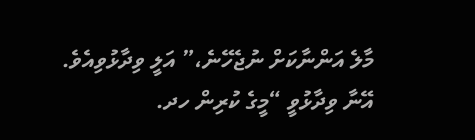މާލެ އަންނާކަށް ނުޖެހޭނެ،” އަލީ ވިދާޅުވިއެވެ.
އޭނާ ވިދާޅުވީ “މީގެ ކުރިން ހދ.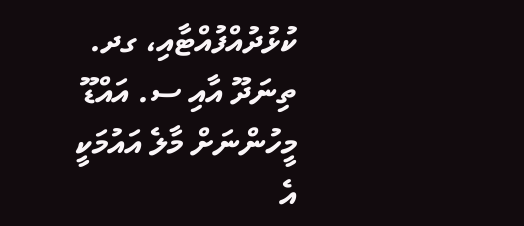ކުޅުދުއްފުއްޓާއި، ގދ. ތިނަދޫ އާއި ސ. އައްޑޫ މީހުންނަށް މާލެ އައުމަކީ އެ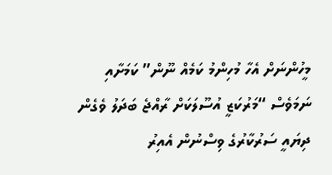މީހުންނަށް އެހާ މުހިންމު ކަމެއް ނޫން” ކަމަށާއި ނަމަވެސް “މަރުކަޒީ އުސޫލަކަށް ރާއްޖެ ބަދަލު ވެގެން ދިޔައީ ސަރުކާރުގެ ވިސްނުން އެއިރު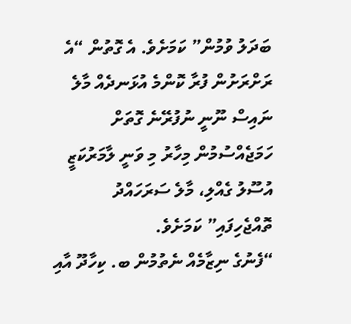ބަދަލު ވުމުން” ކަމަށެވެ. އެ ގޮތުން “އެ ރަށްރަށުން ފުރާ ކޮންމެ އުޅަނދެއް މާލެ ނައިސް ނޫނީ ނުފުރޭނެ ގޮތަށް ހަމަޖެއްސުމުން މިހާރު މި ވަނީ ލާމަރުކަޒީ އުސޫލު ގެއްލި، މާލެ ސަރަހައްދު ތޮއްޖެހިފައި” ކަމަށެވެ.
“ފެނުގެ ނިޒާމެއް ނެތުމުން ބ. ކިހާދޫ އާއި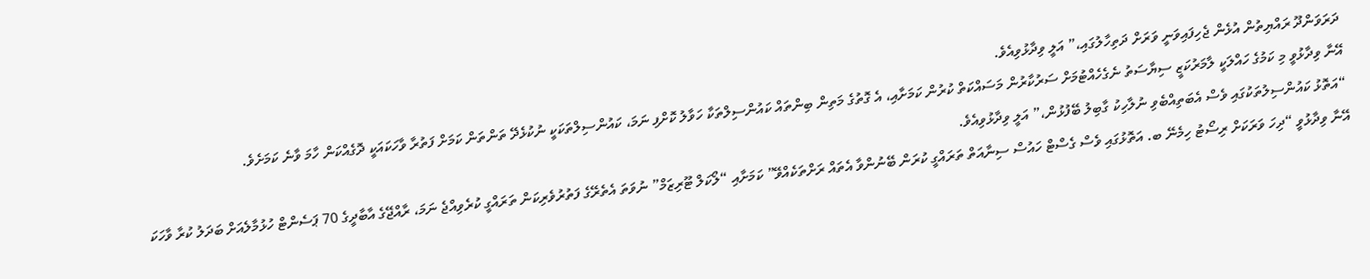ދަރަވަންދޫ ރައްޔިތުން އުޅެން ޖެހިފައިވަނީ ވަރަށް ދަތިހާލުގައި،” އަލީ ވިދާޅުވިއެވެ.
އޭނާ ވިދާޅުވީ މި ކަމުގެ ހައްލަކީ ލާމަރުކަޒީ ސިޔާސަތު ނެގެހެއްޓުމަށް ސަރުކާރުން މަސައްކަތް ކުރުން ކަމަށާއި، އެ ގޮތުގެ މަތިން ބިންތައް ކައުންސިލްތަކާ ހަވާލު ކޮށްފި ނަމަ، ކައުންސިލްތަކަކީ ނުކުޅެދޭ ތަންތަން ކަމަށް ފަތުރާ ވާހަކައަކީ ދޮގެއްކަން ހާމަ ވާނެ ކަމަށެވެ.
“އަތޮޅު ކައުންސިލުތަކުގައި ވެސް އެބަތިއްބެވި ނުލާހިކު ގާބިލު ބޭފުޅުން،” އަލީ ވިދާޅުވިއެވެ.
އޭނާ ވިދާޅުވީ “ދިހަ ވަރަކަށް ރިސޯޓު ހިމެނޭ ބ. އަތޮޅުގައި ވެސް ގެސްޓް ހައުސް ސިނާއަތް ތަރައްގީ ކުރަން ބޭނުންވާ އެތައް ރަށްތަކެއްވޭ” ކަމަށާއި “ލޯކަލް ޓޫރިޒަމް” ނުވަތަ އެތެރޭގެ ފަތުރުވެރިކަން ތަރައްގީ ކުރެވިއްޖެ ނަމަ، ރާއްޖޭގެ އާބާދީގެ 70 ޕަސެންޓް ހުޅުމާލެއަށް ބަދަލު ކުރާ ވާހަކަ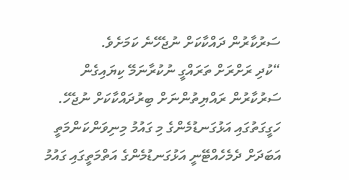ސަރުކާރުން ދައްކާކަށް ނުޖެހޭނެ ކަމަށެވެ.
“ކުދި ރަށްރަށް ތަރައްގީ ނުކުރާނަމޭ ކިޔައިގެން ސަރުކާރުން ރައްޔިތުންނަށް ބިރުދައްކާކަށް ނުޖެހޭ. ހަގީގަތުގައި އަޅުގަނޑުމެންގެ މި ގައުމު މިނިވަންކަންމަތީ އަބަދަށް ދެމެހެއްޓޭނީ އަޅުގަނޑުމެންގެ އަތްމަތީގައި ގައުމު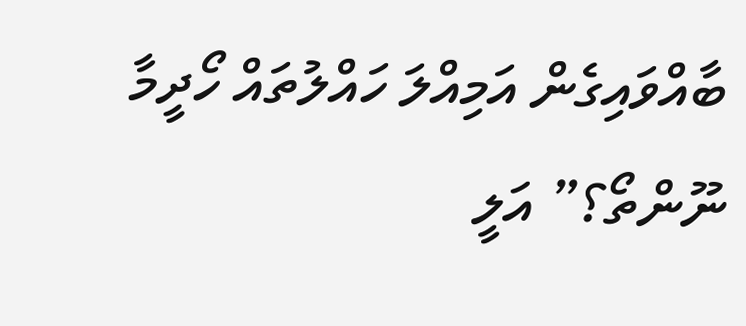ބާއްވައިގެން އަމިއްލަ ހައްލުތައް ހޯދީމާ ނޫންތޯ؟” އަލީ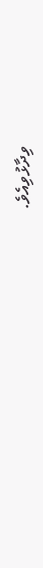ވިދާޅުވިއެވެ.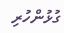ގުޅުންހުރި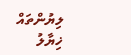ލިޔުންތައް
ޚިޔާލު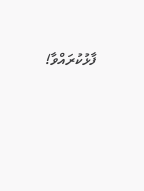ފާޅުކުރައްވާ!